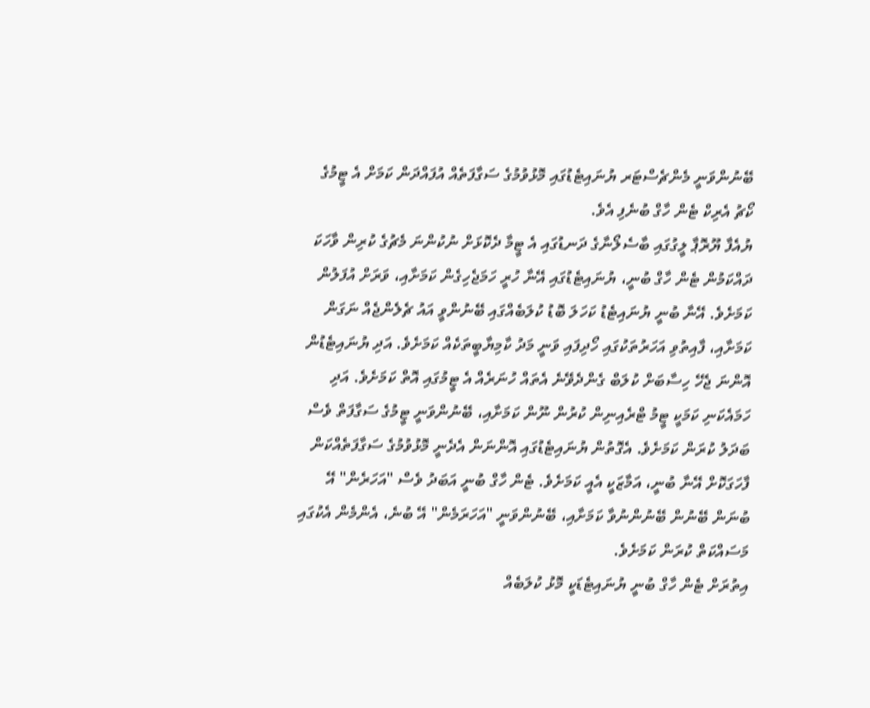ބޭނުންވަނީ މެންޗެސްޓަރ ޔުނައިޓެޑުގައި މޮޅުވުމުގެ ސަގާފަތެއް އުފައްދަން ކަމަށް އެ ޓީމުގެ ކޯޗު އެރިކް ޓެން ހާގް ބުނެފި އެވެ.
ޔުއެފާ ޔޫރޮޕާ ލީގުގައި ބާސެލޯނާގެ ދަނޑުގައި އެ ޓީމާ ދެކޮޅަށް ނުކުންނަ މެޗުގެ ކުރިން ވާހަކަ ދައްކަމުން ޓެން ހާގް ބުނީ، ޔުނައިޓެޑުގައި އޭނާ ހުރީ ހަމަޖެހިގެން ކަމަށާއި، ވަރަށް އުފަލުން ކަމަށެވެ. އޭނާ ބުނީ ޔުނައިޓެޑު ކަހަލަ ބޮޑު ކުލަބެއްގައި ބޭނުންވީ އައު ޗެލެންޖެއް ނަގަން ކަމަށާއި، ފާއިތުވި އަހަރުތަކުގައި ހޯދިފައި ވަނީ މަދު ކާމިޔާބީތަކެއް ކަމަށެވެ. އަދި ޔުނައިޓެޑުން އޮންނަ ޖެހޭ ހިސާބަށް ކުލަބް ގެންދެވޭނެ އެތައް ހުނަރެއް އެ ޓީމުގައި އޮތް ކަމަށެވެ. އަދި ހަމައެކަނި ކަމަކީ ޓީމު ޓްރެއިނިން ކުރުން ނޫން ކަމަށާއި، ބޭނުންވަނީ ޓީމުގެ ސަގާފަތް ވެސް ބަދަލު ކުރަން ކަމަށެވެ. އެގޮތުން ޔުނައިޓެޑުގައި އޮންނަން އެދެނީ މޮޅުވުމުގެ ސަގާފަތެއްކަން ފާހަގަކޮށް އޭނާ ބުނީ، އަމާޒަކީ އެއީ ކަމަށެވެ. ޓެން ހާގް ބުނީ އަބަދު ވެސް "އަހަރެން" އޭ ބުނަން ބޭނުން ބޭނުންނުވާ ކަމަށާއި، ބޭނުންވަނީ "އަހަރަމެން" އޭ ބުނެ، އެންމެން އެކުގައި މަސައްކަތް ކުރަން ކަމަށެވެ.
އިތުރަށް ޓެން ހާގް ބުނީ ޔުނައިޓެޑަކީ މޮޅު ކުލަބެއް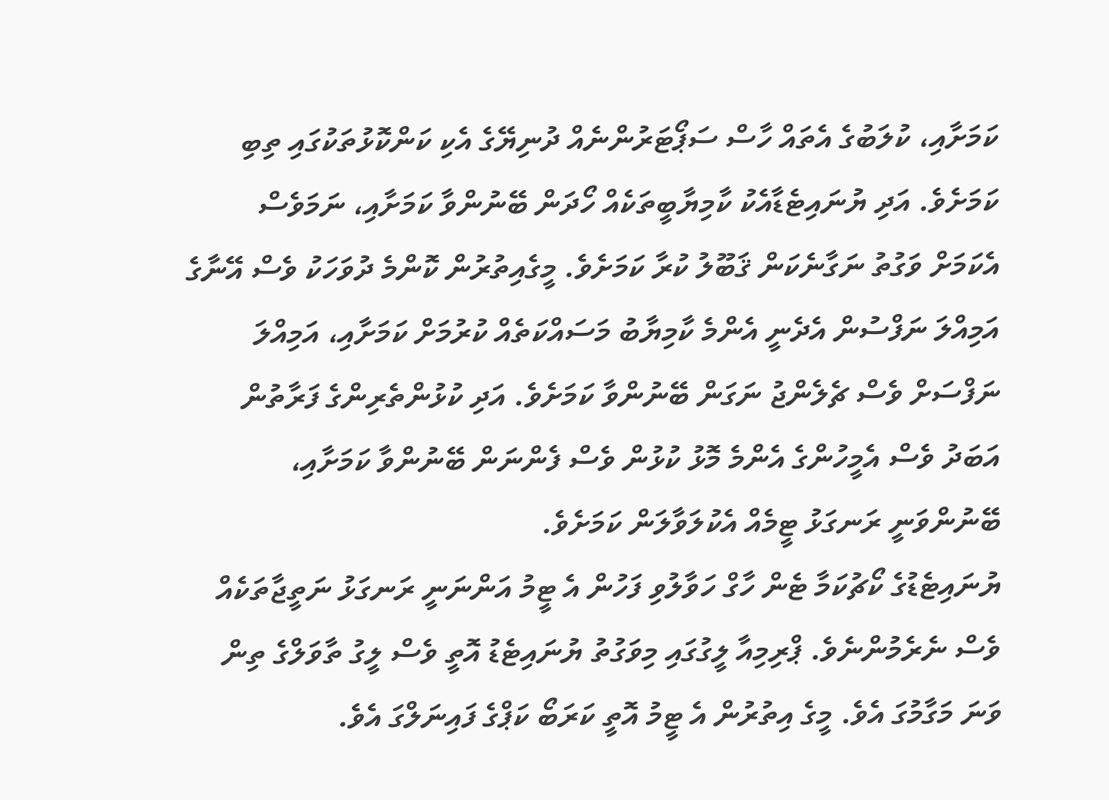ކަމަށާއި، ކުލަބުގެ އެތައް ހާސް ސަޕޯޓަރުންނެއް ދުނިޔޭގެ އެކި ކަންކޮޅުތަކުގައި ތިބި ކަމަށެވެ. އަދި ޔުނައިޓެޑާއެކު ކާމިޔާބީތަކެއް ހޯދަން ބޭނުންވާ ކަމަށާއި، ނަމަވެސް އެކަމަށް ވަގުތު ނަގާނެކަން ޤަބޫލު ކުރާ ކަމަށެވެ. މީގެއިތުރުން ކޮންމެ ދުވަހަކު ވެސް އޭނާގެ އަމިއްލަ ނަފްސުން އެދެނީ އެންމެ ކާމިޔާބު މަސައްކަތެއް ކުރުމަށް ކަމަށާއި، އަމިއްލަ ނަފްސަށް ވެސް ޗެލެންޖު ނަގަން ބޭނުންވާ ކަމަށެވެ. އަދި ކުޅުންތެރިންގެ ފަރާތުން އަބަދު ވެސް އެމީހުންގެ އެންމެ މޮޅު ކުޅުން ވެސް ފެންނަން ބޭނުންވާ ކަމަށާއި، ބޭނުންވަނީ ރަނގަޅު ޓީމެއް އެކުލަވާލަން ކަމަށެވެ.
ޔުނައިޓެޑުގެ ކޯޗުކަމާ ޓެން ހާގް ހަވާލުވި ފަހުން އެ ޓީމު އަންނަނީ ރަނގަޅު ނަތީޖާތަކެއް ވެސް ނެރެމުންނެވެ. ޕްރިމިއާ ލީގުގައި މިވަގުތު ޔުނައިޓެޑު އޮތީ ވެސް ލީގު ތާވަލްގެ ތިން ވަނަ މަގާމުގަ އެވެ. މީގެ އިތުރުން އެ ޓީމު އޮތީ ކަރަބޯ ކަޕްގެ ފައިނަލްގަ އެވެ.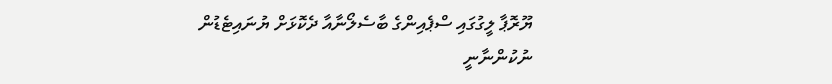ޔޫރޮޕާ ލީގުގައި ސްޕެއިންގެ ބާސެލޯނާއާ ދެކޮޅަށް ޔުނައިޓެޑުން ނުކުންނާނީ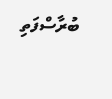ބުރާސްފަތި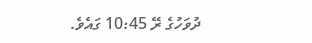ދުވަހުގެ ރޭ 10:45 ގައެވެ.